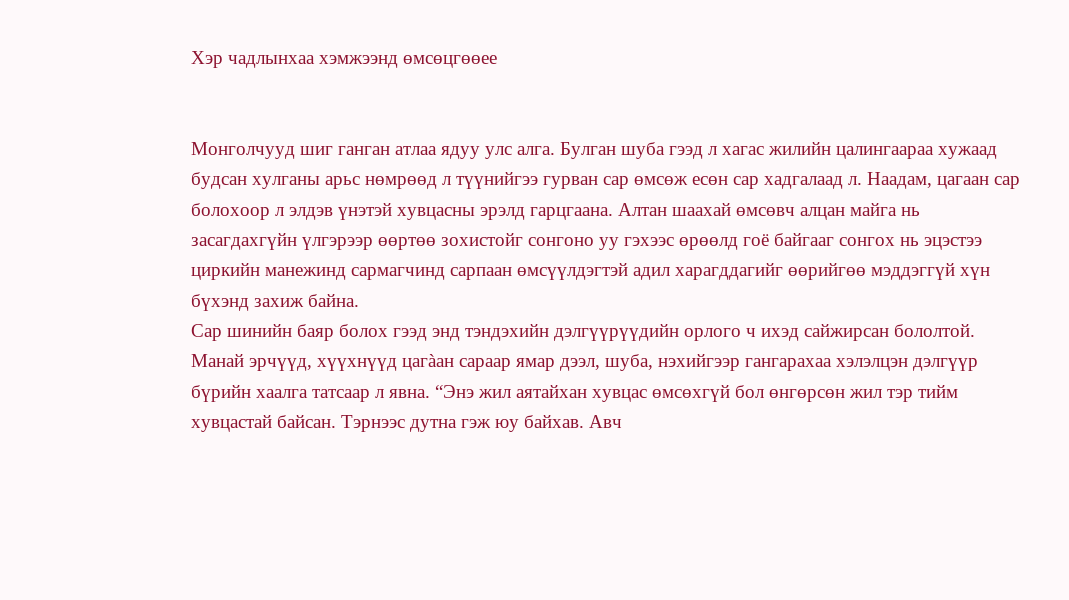Хэр чадлынхаа хэмжээнд өмсөцгөөее


Монголчууд шиг ганган атлаа ядуу улс алга. Булган шуба гээд л хагас жилийн цалингаараа хужаад будсан хулганы арьс нөмрөөд л түүнийгээ гурван сар өмсөж есөн сар хадгалаад л. Наадам, цагаан сар болохоор л элдэв үнэтэй хувцасны эрэлд гарцгаана. Алтан шаахай өмсөвч алцан майга нь засагдахгүйн үлгэрээр өөртөө зохистойг сонгоно уу гэхээс өрөөлд гоё байгааг сонгох нь эцэстээ циркийн манежинд сармагчинд сарпаан өмсүүлдэгтэй адил харагддагийг өөрийгөө мэддэггүй хүн бүхэнд захиж байна.
Сар шинийн баяр болох гээд энд тэндэхийн дэлгүүрүүдийн орлого ч ихэд сайжирсан бололтой. Манай эрчүүд, хүүхнүүд цагàан сараар ямар дээл, шуба, нэхийгээр гангарахаа хэлэлцэн дэлгүүр бүрийн хаалга татсаар л явна. “Энэ жил аятайхан хувцас өмсөхгүй бол өнгөрсөн жил тэр тийм хувцастай байсан. Тэрнээс дутна гэж юу байхав. Авч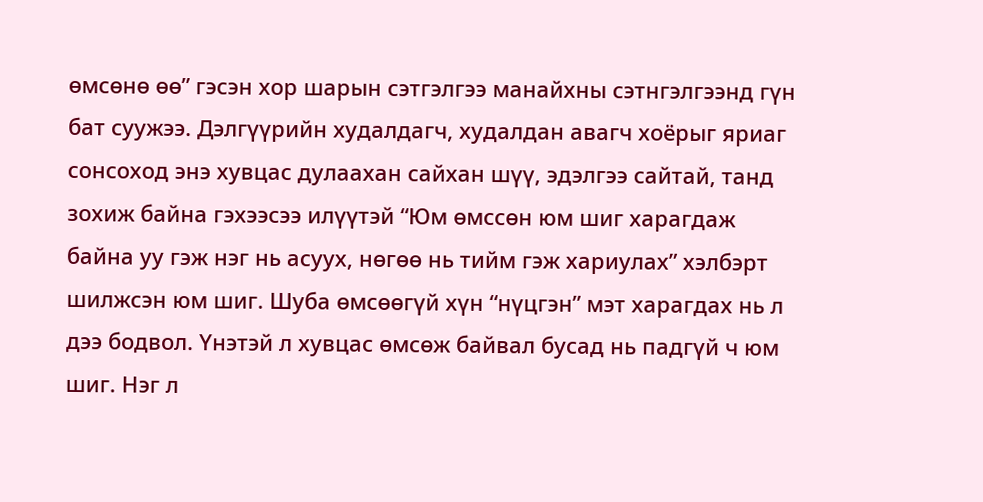өмсөнө өө” гэсэн хор шарын сэтгэлгээ манайхны сэтнгэлгээнд гүн бат суужээ. Дэлгүүрийн худалдагч, худалдан авагч хоёрыг яриаг сонсоход энэ хувцас дулаахан сайхан шүү, эдэлгээ сайтай, танд зохиж байна гэхээсээ илүүтэй “Юм өмссөн юм шиг харагдаж байна уу гэж нэг нь асуух, нөгөө нь тийм гэж хариулах” хэлбэрт шилжсэн юм шиг. Шуба өмсөөгүй хүн “нүцгэн” мэт харагдах нь л дээ бодвол. Үнэтэй л хувцас өмсөж байвал бусад нь падгүй ч юм шиг. Нэг л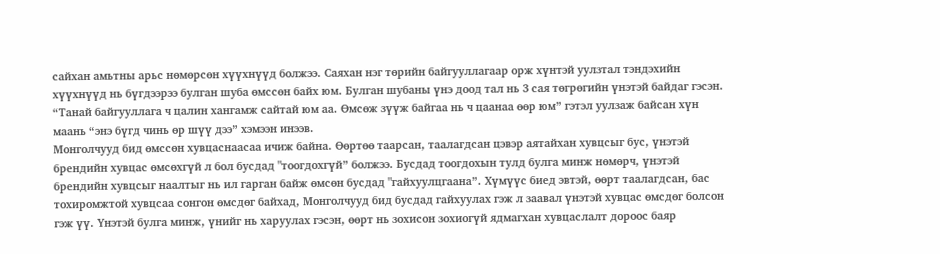сайхан амьтны арьс нөмөрсөн хүүхнүүд болжээ. Саяхан нэг төрийн байгууллагаар орж хүнтэй уулзтал тэндэхийн хүүхнүүд нь бүгдээрээ булган шуба өмссөн байх юм. Булган шубаны үнэ доод тал нь 3 сая төгрөгийн үнэтэй байдаг гэсэн. “Танай байгууллага ч цалин хангамж сайтай юм аа. Өмсөж зүүж байгаа нь ч цаанаа өөр юм” гэтэл уулзаж байсан хүн маань “энэ бүгд чинь өр шүү дээ” хэмээн инээв.
Монголчууд бид өмссөн хувцаснаасаа ичиж байна. Өөртөө таарсан, таалагдсан цэвэр аятайхан хувцсыг бус, үнэтэй брендийн хувцас өмсөхгүй л бол бусдад "тоогдохгүй” болжээ. Бусдад тоогдохын тулд булга минж нөмөрч, үнэтэй брендийн хувцсыг наалтыг нь ил гарган байж өмсөн бусдад "гайхуулцгаана”. Хүмүүс биед эвтэй, өөрт таалагдсан, бас тохиромжтой хувцсаа сонгон өмсдөг байхад, Монголчууд бид бусдад гайхуулах гэж л заавал үнэтэй хувцас өмсдөг болсон гэж үү. Үнэтэй булга минж, үнийг нь харуулах гэсэн, өөрт нь зохисон зохиогүй ядмагхан хувцаслалт дороос баяр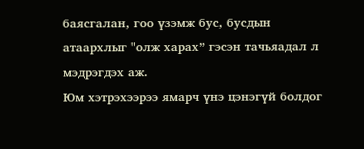баясгалан, гоо үзэмж бус, бусдын атаархлыг "олж харах” гэсэн тачьяадал л мэдрэгдэх аж.
Юм хэтрэхээрээ ямарч үнэ цэнэгүй болдог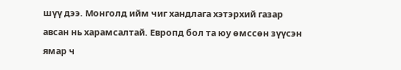шүү дээ. Монголд ийм чиг хандлага хэтэрхий газар авсан нь харамсалтай. Европд бол та юу өмссөн зүүсэн ямар ч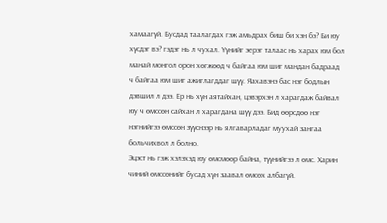хамаагүй. Бусдад таалагдах гэж амьдрах биш би хэн бэ? Би юу хүсдэг вэ? гэдэг нь л чухал. Үүнийг эерэг талаас нь харах юм бол манай монгол орон хөгжөөд ч байгаа юм шиг мандан бадраад ч байгаа юм шиг ажиглагддаг шүү. Яахавэнэ бас нэг бодлын дэвшил л дээ. Ер нь хүн аятайхан, цэвэрхэн л харагдаж байвал юу ч өмссөн сайхан л харагдана шүү дээ. Бид өөрсдөө нэг нэгнийгээ өмссөн зүүснээр нь ялгаварладаг муухай зангаа больчихвол л болно.
Эцэст нь гэж хэлэхэд юу өмсмөөр байна, түүнийгээ л өмс. Харин чиний өмссөнийг бусад хүн заавал өмсөх албагүй.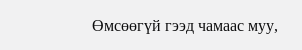Өмсөөгүй гээд чамаас муу,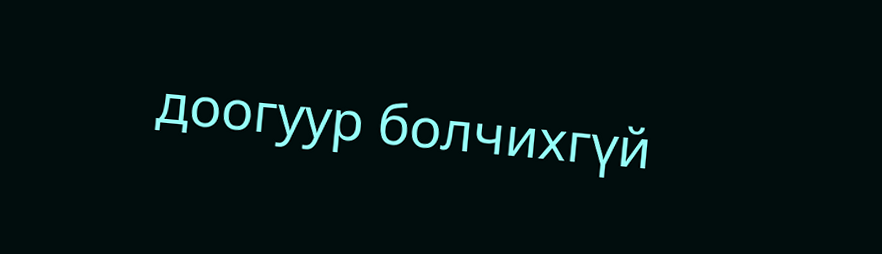доогуур болчихгүй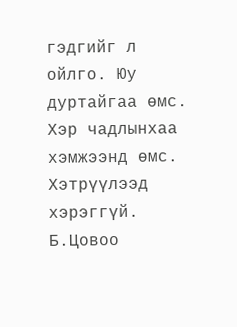гэдгийг л ойлго. Юу дуртайгаа өмс. Хэр чадлынхаа хэмжээнд өмс. Хэтрүүлээд хэрэггүй.
Б.Цовоо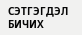СЭТГЭГДЭЛ БИЧИХ